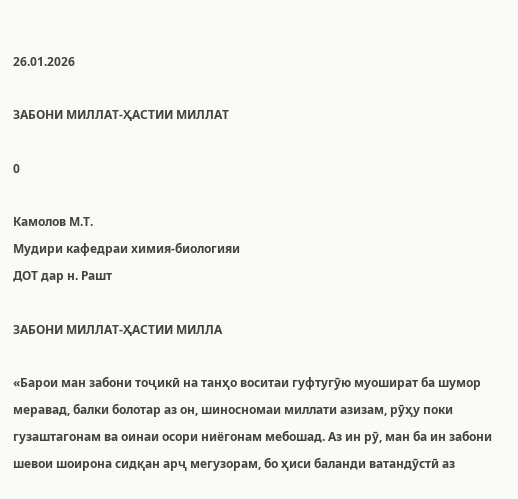26.01.2026

ЗАБОНИ МИЛЛАТ-ҲАСТИИ МИЛЛАТ

0

Камолов М.Т.
Мудири кафедраи химия-биологияи
ДОТ дар н. Рашт

ЗАБОНИ МИЛЛАТ-ҲАСТИИ МИЛЛА

«Барои ман забони тоҷикӣ на танҳо воситаи гуфтугӯю муошират ба шумор меравад, балки болотар аз он, шиносномаи миллати азизам, рӯҳу поки гузаштагонам ва оинаи осори ниёгонам мебошад. Аз ин рӯ, ман ба ин забони шевои шоирона сидқан арҷ мегузорам, бо ҳиси баланди ватандӯстӣ аз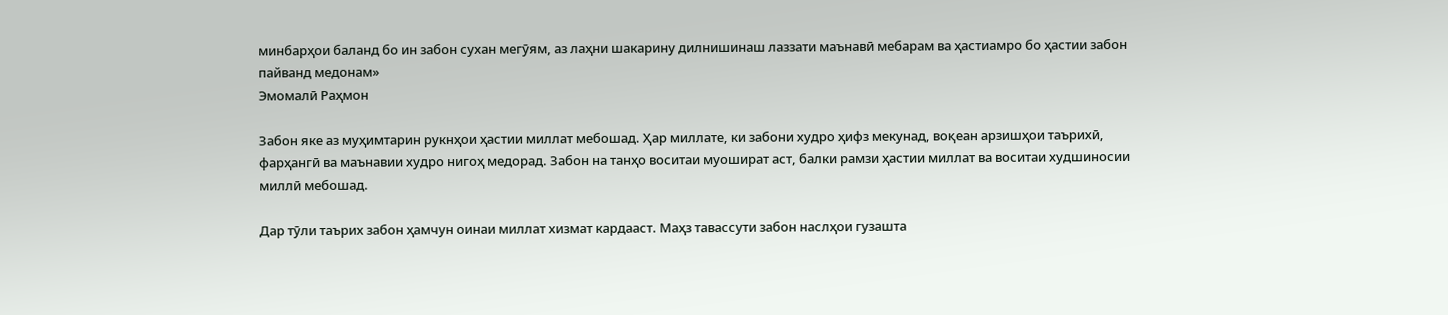минбарҳои баланд бо ин забон сухан мегӯям, аз лаҳни шакарину дилнишинаш лаззати маънавӣ мебарам ва ҳастиамро бо ҳастии забон пайванд медонам»
Эмомалӣ Раҳмон

Забон яке аз муҳимтарин рукнҳои ҳастии миллат мебошад. Ҳар миллате, ки забони худро ҳифз мекунад, воқеан арзишҳои таърихӣ, фарҳангӣ ва маънавии худро нигоҳ медорад. Забон на танҳо воситаи муошират аст, балки рамзи ҳастии миллат ва воситаи худшиносии миллӣ мебошад.

Дар тӯли таърих забон ҳамчун оинаи миллат хизмат кардааст. Маҳз тавассути забон наслҳои гузашта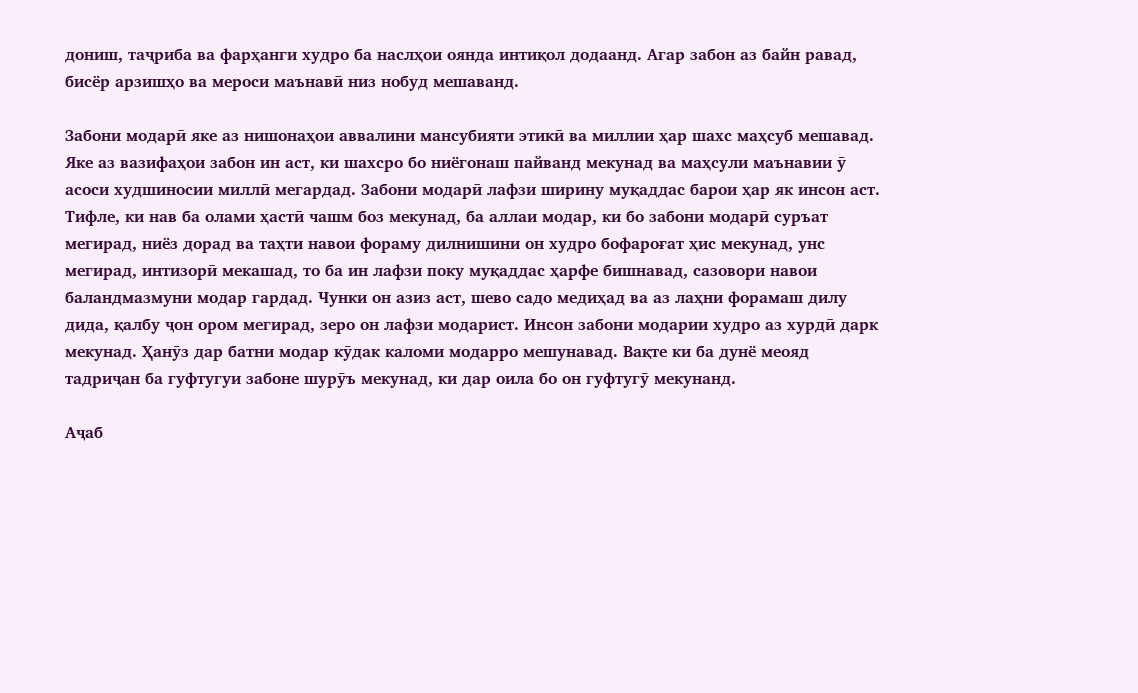дониш, таҷриба ва фарҳанги худро ба наслҳои оянда интиқол додаанд. Агар забон аз байн равад, бисёр арзишҳо ва мероси маънавӣ низ нобуд мешаванд.

Забони модарӣ яке аз нишонаҳои аввалини мансубияти этикӣ ва миллии ҳар шахс маҳсуб мешавад. Яке аз вазифаҳои забон ин аст, ки шахсро бо ниёгонаш пайванд мекунад ва маҳсули маънавии ӯ асоси худшиносии миллӣ мегардад. Забони модарӣ лафзи ширину муқаддас барои ҳар як инсон аст. Тифле, ки нав ба олами ҳастӣ чашм боз мекунад, ба аллаи модар, ки бо забони модарӣ суръат мегирад, ниёз дорад ва таҳти навои фораму дилнишини он худро бофароғат ҳис мекунад, унс мегирад, интизорӣ мекашад, то ба ин лафзи поку муқаддас ҳарфе бишнавад, сазовори навои баландмазмуни модар гардад. Чунки он азиз аст, шево садо медиҳад ва аз лаҳни форамаш дилу дида, қалбу ҷон ором мегирад, зеро он лафзи модарист. Инсон забони модарии худро аз хурдӣ дарк мекунад. Ҳанӯз дар батни модар кӯдак каломи модарро мешунавад. Вақте ки ба дунё меояд тадриҷан ба гуфтугуи забоне шурӯъ мекунад, ки дар оила бо он гуфтугӯ мекунанд.

Аҷаб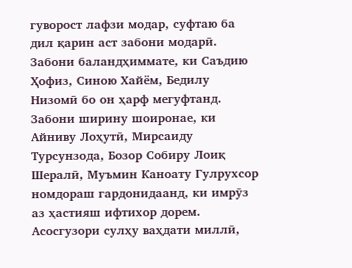гуворост лафзи модар, суфтаю ба дил қарин аст забони модарӣ. Забони баландҳиммате, ки Саъдию Ҳофиз, Синою Хайём, Бедилу Низомӣ бо он ҳарф мегуфтанд. Забони ширину шоиронае, ки Айниву Лоҳутӣ, Мирсаиду Турсунзода, Бозор Собиру Лоиқ Шералӣ, Муъмин Каноату Гулрухсор номдораш гардонидаанд, ки имрӯз аз ҳастияш ифтихор дорем. Асосгузори сулҳу ваҳдати миллӣ,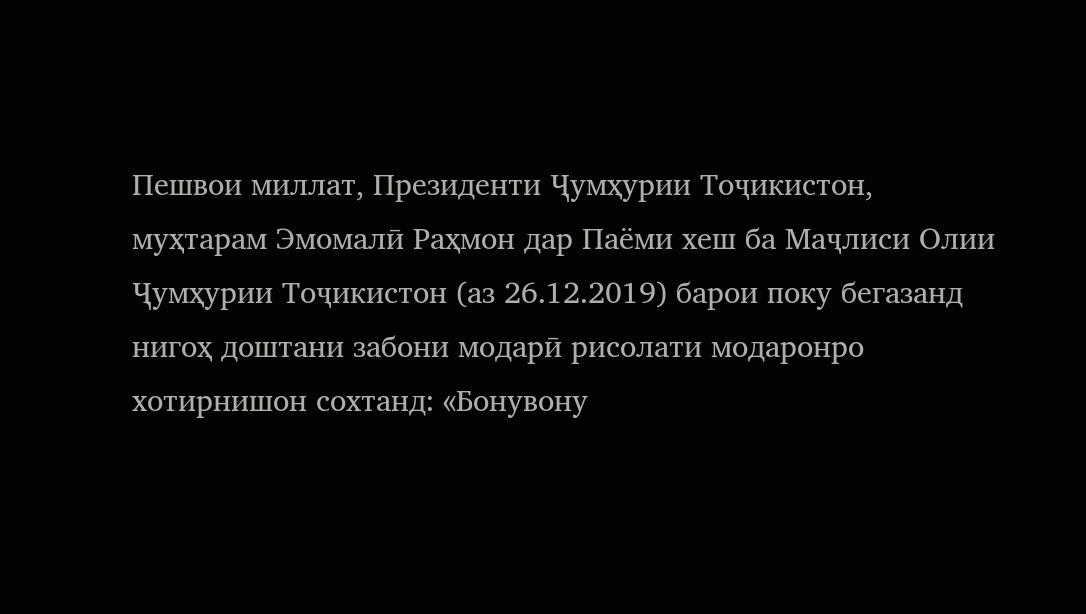Пешвои миллат, Президенти Ҷумҳурии Тоҷикистон, муҳтарам Эмомалӣ Раҳмон дар Паёми хеш ба Маҷлиси Олии Ҷумҳурии Тоҷикистон (аз 26.12.2019) барои поку бегазанд нигоҳ доштани забони модарӣ рисолати модаронро хотирнишон сохтанд: «Бонувону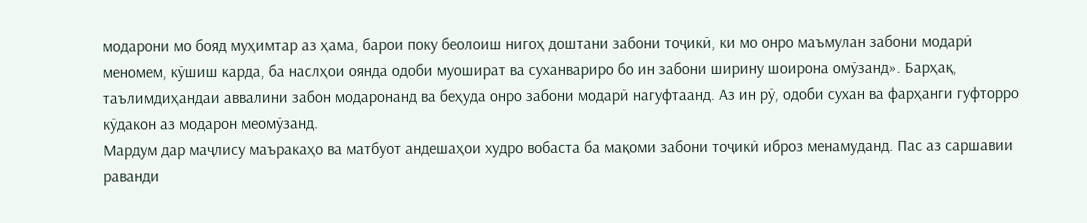модарони мо бояд муҳимтар аз ҳама, барои поку беолоиш нигоҳ доштани забони тоҷикӣ, ки мо онро маъмулан забони модарӣ меномем, кӯшиш карда, ба наслҳои оянда одоби муошират ва суханвариро бо ин забони ширину шоирона омӯзанд». Барҳақ, таълимдиҳандаи аввалини забон модаронанд ва беҳуда онро забони модарӣ нагуфтаанд. Аз ин рӯ, одоби сухан ва фарҳанги гуфторро кӯдакон аз модарон меомӯзанд.
Мардум дар маҷлису маъракаҳо ва матбуот андешаҳои худро вобаста ба мақоми забони тоҷикӣ иброз менамуданд. Пас аз саршавии раванди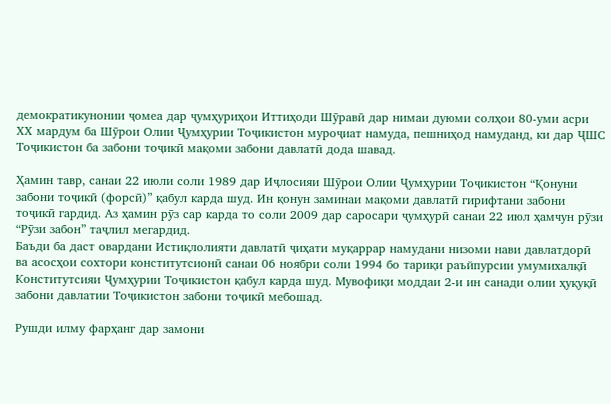демократикунонии ҷомеа дар ҷумҳуриҳои Иттиҳоди Шӯравӣ дар нимаи дуюми солҳои 80-уми асри ХХ мардум ба Шӯрои Олии Ҷумҳурии Тоҷикистон муроҷиат намуда, пешниҳод намуданд, ки дар ҶШС Тоҷикистон ба забони тоҷикӣ мақоми забони давлатӣ дода шавад.

Ҳамин тавр, санаи 22 июли соли 1989 дар Иҷлосияи Шӯрои Олии Ҷумҳурии Тоҷикистон “Қонуни забони тоҷикӣ (форсӣ)” қабул карда шуд. Ин қонун заминаи мақоми давлатӣ гирифтани забони тоҷикӣ гардид. Аз ҳамин рӯз сар карда то соли 2009 дар саросари ҷумҳурӣ санаи 22 июл ҳамчун рӯзи “Рӯзи забон” таҷлил мегардид.
Баъди ба даст овардани Истиқлолияти давлатӣ ҷиҳати муқаррар намудани низоми нави давлатдорӣ ва асосҳои сохтори конститутсионӣ санаи 06 ноябри соли 1994 бо тариқи раъйпурсии умумихалқӣ Конститутсияи Ҷумҳурии Тоҷикистон қабул карда шуд. Мувофиқи моддаи 2-и ин санади олии ҳуқуқӣ забони давлатии Тоҷикистон забони тоҷикӣ мебошад.

Рушди илму фарҳанг дар замони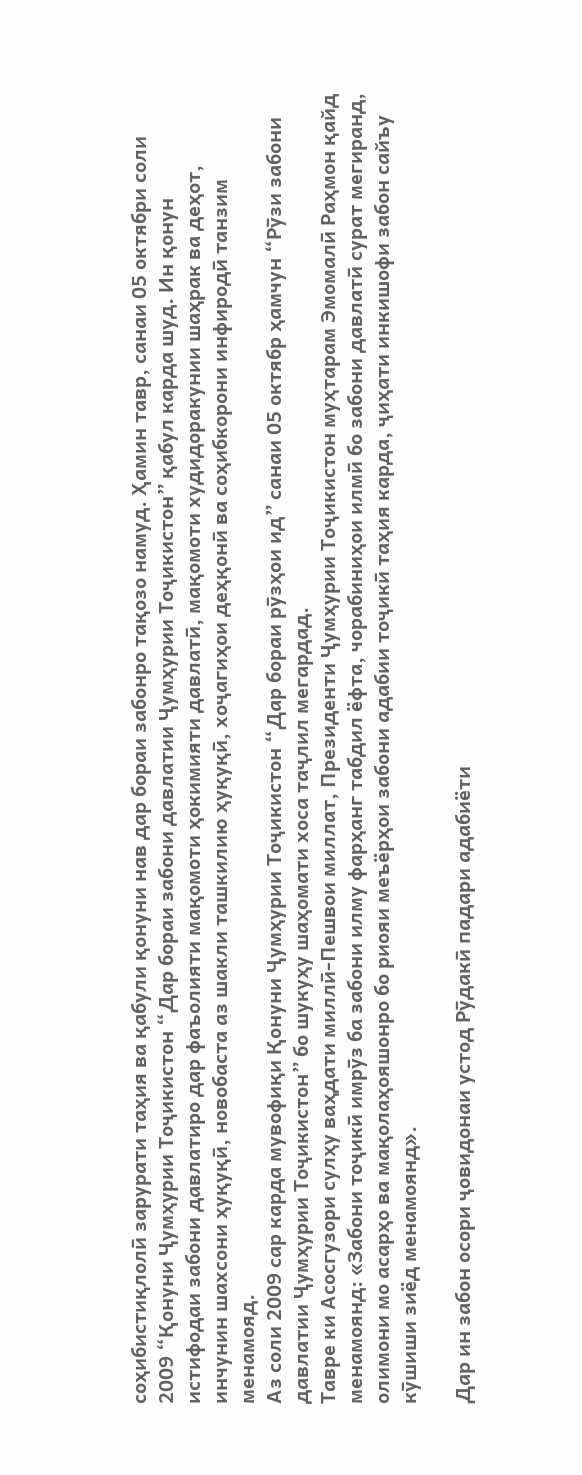соҳибистиқлолӣ зарурати таҳия ва қабули қонуни нав дар бораи забонро тақозо намуд. Ҳамин тавр, санаи 05 октябри соли 2009 “Қонуни Ҷумҳурии Тоҷикистон “Дар бораи забони давлатии Ҷумҳурии Тоҷикистон” қабул карда шуд. Ин қонун истифодаи забони давлатиро дар фаъолияти мақомоти ҳокимияти давлатӣ, мақомоти худидоракунии шаҳрак ва деҳот, инчунин шахсони ҳуқуқӣ, новобаста аз шакли ташкилию ҳуқуқӣ, хоҷагиҳои деҳқонӣ ва соҳибкорони инфиродӣ танзим менамояд.
Аз соли 2009 сар карда мувофиқи Қонуни Ҷумҳурии Тоҷикистон “Дар бораи рӯзҳои ид” санаи 05 октябр ҳамчун “Рӯзи забони давлатии Ҷумҳурии Тоҷикистон” бо шукуҳу шаҳомати хоса таҷлил мегардад.
Тавре ки Асосгузори сулҳу ваҳдати миллӣ-Пешвои миллат, Президенти Ҷумҳурии Тоҷикистон муҳтарам Эмомалӣ Раҳмон қайд менамоянд: «Забони тоҷикӣ имрӯз ба забони илму фарҳанг табдил ёфта, чорабиниҳои илмӣ бо забони давлатӣ сурат мегиранд, олимони мо асарҳо ва мақолаҳояшонро бо риояи меъёрҳои забони адабии тоҷикӣ таҳия карда, ҷиҳати инкишофи забон сайъу кӯшиши зиёд менамоянд».

Дар ин забон осори ҷовидонаи устод Рӯдакӣ падари адабиёти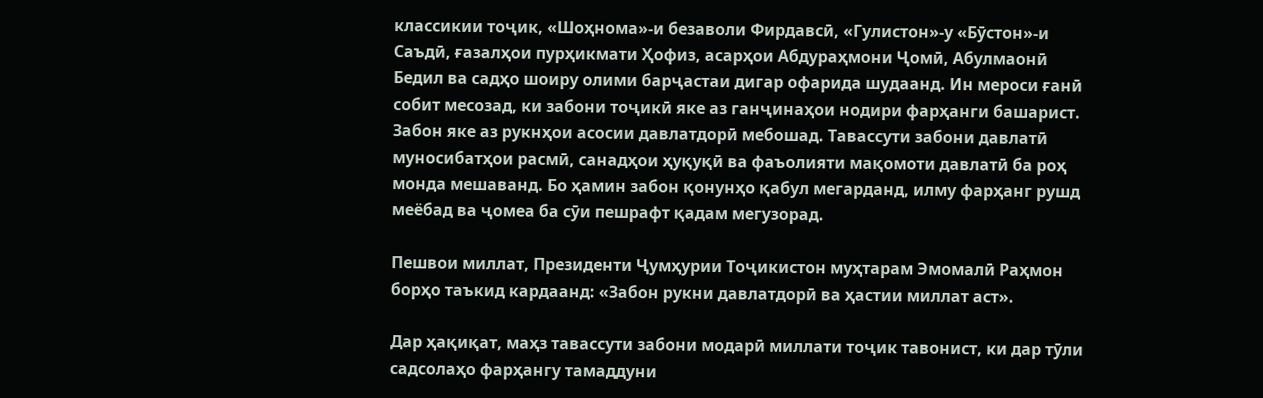классикии тоҷик, «Шоҳнома»-и безаволи Фирдавсӣ, «Гулистон»-у «Бӯстон»-и Саъдӣ, ғазалҳои пурҳикмати Ҳофиз, асарҳои Абдураҳмони Ҷомӣ, Абулмаонӣ Бедил ва садҳо шоиру олими барҷастаи дигар офарида шудаанд. Ин мероси ғанӣ собит месозад, ки забони тоҷикӣ яке аз ганҷинаҳои нодири фарҳанги башарист.
Забон яке аз рукнҳои асосии давлатдорӣ мебошад. Тавассути забони давлатӣ муносибатҳои расмӣ, санадҳои ҳуқуқӣ ва фаъолияти мақомоти давлатӣ ба роҳ монда мешаванд. Бо ҳамин забон қонунҳо қабул мегарданд, илму фарҳанг рушд меёбад ва ҷомеа ба сӯи пешрафт қадам мегузорад.

Пешвои миллат, Президенти Ҷумҳурии Тоҷикистон муҳтарам Эмомалӣ Раҳмон борҳо таъкид кардаанд: «Забон рукни давлатдорӣ ва ҳастии миллат аст».

Дар ҳақиқат, маҳз тавассути забони модарӣ миллати тоҷик тавонист, ки дар тӯли садсолаҳо фарҳангу тамаддуни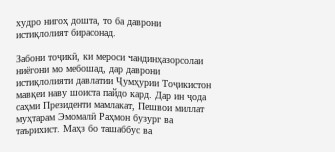худро нигоҳ дошта, то ба даврони истиқлолият бирасонад.

Забони тоҷикӣ, ки мероси чандинҳазорсолаи ниёгони мо мебошад, дар даврони истиқлолияти давлатии Ҷумҳурии Тоҷикистон мавқеи наву шоиста пайдо кард. Дар ин ҷода саҳми Президенти мамлакат, Пешвои миллат муҳтарам Эмомалӣ Раҳмон бузург ва таърихист. Маҳз бо ташаббус ва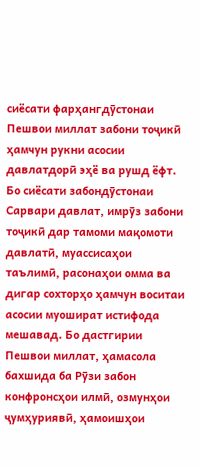сиёсати фарҳангдӯстонаи Пешвои миллат забони тоҷикӣ ҳамчун рукни асосии давлатдорӣ эҳё ва рушд ёфт.
Бо сиёсати забондӯстонаи Сарвари давлат, имрӯз забони тоҷикӣ дар тамоми мақомоти давлатӣ, муассисаҳои таълимӣ, расонаҳои омма ва дигар сохторҳо ҳамчун воситаи асосии муошират истифода мешавад. Бо дастгирии Пешвои миллат, ҳамасола бахшида ба Рӯзи забон конфронсҳои илмӣ, озмунҳои ҷумҳуриявӣ, ҳамоишҳои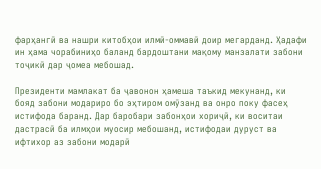фарҳангӣ ва нашри китобҳои илмӣ-оммавӣ доир мегарданд. Ҳадафи ин ҳама чорабиниҳо баланд бардоштани мақому манзалати забони тоҷикӣ дар ҷомеа мебошад.

Президенти мамлакат ба ҷавонон ҳамеша таъкид мекунанд, ки бояд забони модариро бо эҳтиром омӯзанд ва онро поку фасеҳ истифода баранд. Дар баробари забонҳои хориҷӣ, ки воситаи дастрасӣ ба илмҳои муосир мебошанд, истифодаи дуруст ва ифтихор аз забони модарӣ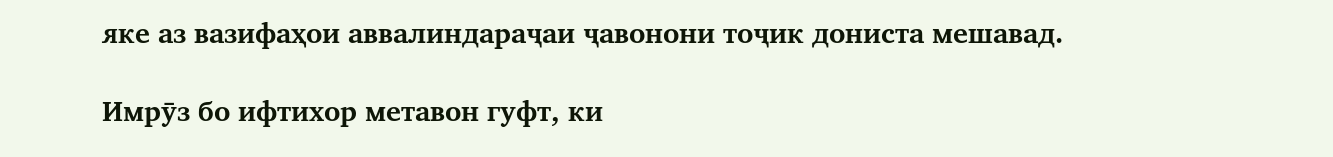яке аз вазифаҳои аввалиндараҷаи ҷавонони тоҷик дониста мешавад.

Имрӯз бо ифтихор метавон гуфт, ки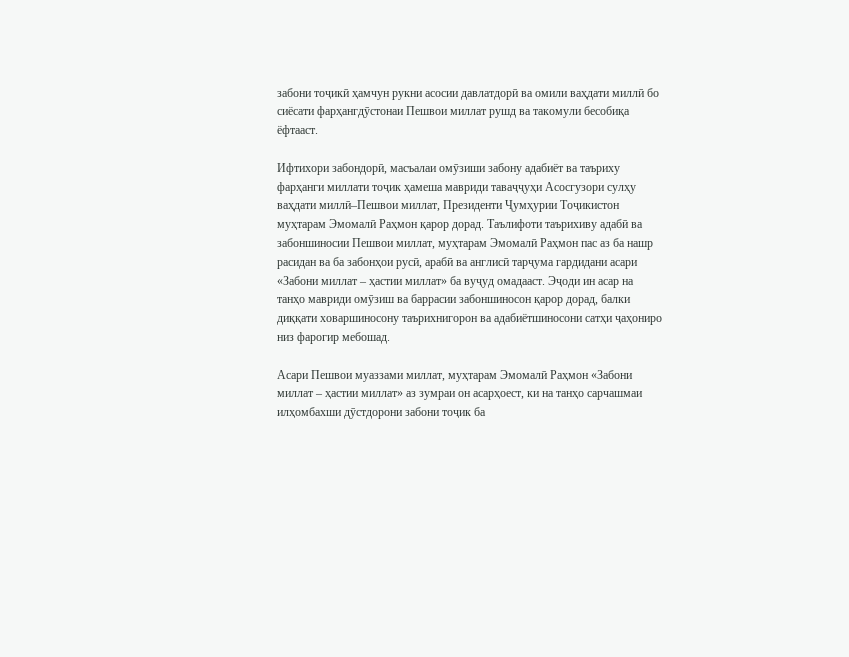забони тоҷикӣ ҳамчун рукни асосии давлатдорӣ ва омили ваҳдати миллӣ бо сиёсати фарҳангдӯстонаи Пешвои миллат рушд ва такомули бесобиқа ёфтааст.

Ифтихори забондорӣ, масъалаи омӯзиши забону адабиёт ва таъриху фарҳанги миллати тоҷик ҳамеша мавриди таваҷҷуҳи Асосгузори сулҳу ваҳдати миллӣ–Пешвои миллат, Президенти Ҷумҳурии Тоҷикистон муҳтарам Эмомалӣ Раҳмон қарор дорад. Таълифоти таърихиву адабӣ ва забоншиносии Пешвои миллат, муҳтарам Эмомалӣ Раҳмон пас аз ба нашр расидан ва ба забонҳои русӣ, арабӣ ва англисӣ тарҷума гардидани асари «Забони миллат – ҳастии миллат» ба вуҷуд омадааст. Эҷоди ин асар на танҳо мавриди омӯзиш ва баррасии забоншиносон қарор дорад, балки диққати ховаршиносону таърихнигорон ва адабиётшиносони сатҳи ҷаҳониро низ фарогир мебошад.

Асари Пешвои муаззами миллат, муҳтарам Эмомалӣ Раҳмон «Забони миллат – ҳастии миллат» аз зумраи он асарҳоест, ки на танҳо сарчашмаи илҳомбахши дӯстдорони забони тоҷик ба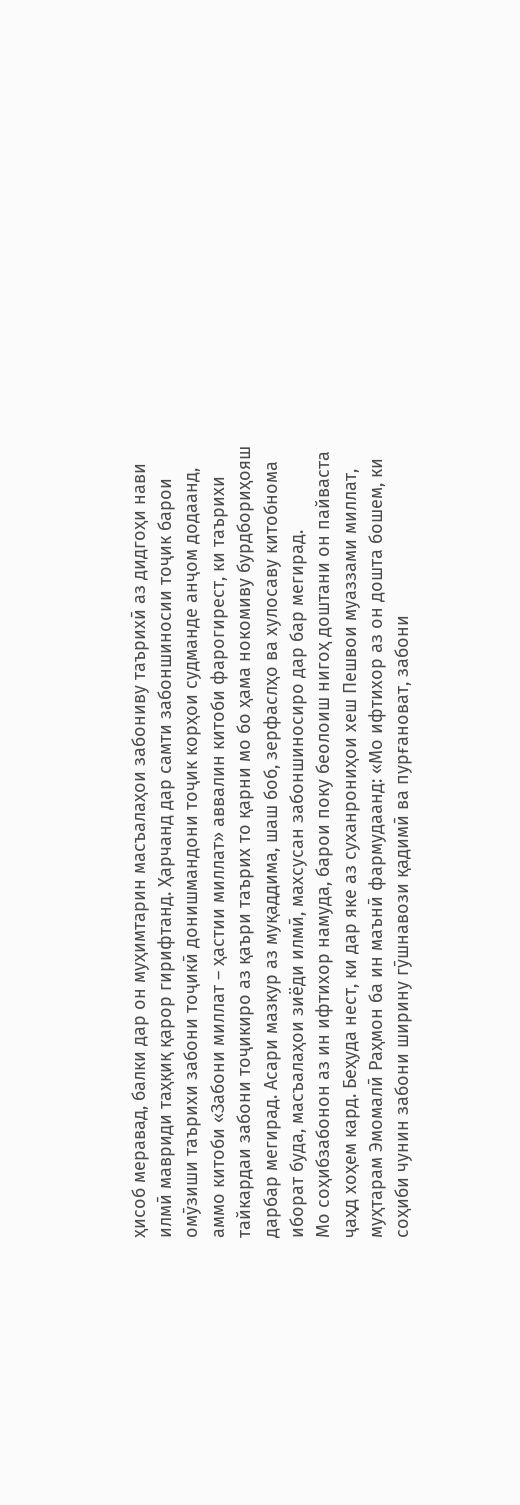ҳисоб меравад, балки дар он муҳимтарин масъалаҳои забониву таърихӣ аз дидгоҳи нави илмӣ мавриди таҳқиқ қарор гирифтанд. Ҳарчанд дар самти забоншиносии тоҷик барои омӯзиши таърихи забони тоҷикӣ донишмандони тоҷик корҳои судманде анҷом додаанд, аммо китоби «Забони миллат – ҳастии миллат» аввалин китоби фарогирест, ки таърихи тайкардаи забони тоҷикиро аз қаъри таърих то қарни мо бо ҳама нокомиву бурдбориҳояш дарбар мегирад. Асари мазкур аз муқаддима, шаш боб, зерфаслҳо ва хулосаву китобнома иборат буда, масъалаҳои зиёди илмӣ, махсусан забоншиносиро дар бар мегирад.
Мо соҳибзабонон аз ин ифтихор намуда, барои поку беолоиш нигоҳ доштани он пайваста ҷаҳд хоҳем кард. Беҳуда нест, ки дар яке аз суханрониҳои хеш Пешвои муаззами миллат, муҳтарам Эмомалӣ Раҳмон ба ин маънӣ фармудаанд: «Мо ифтихор аз он дошта бошем, ки соҳиби чунин забони ширину гӯшнавози қадимӣ ва пурғановат, забони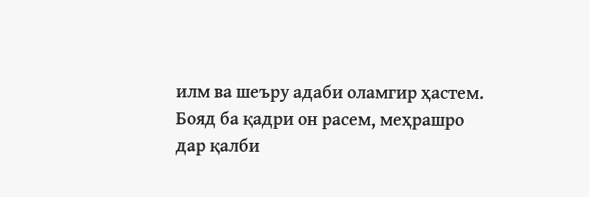илм ва шеъру адаби оламгир ҳастем. Бояд ба қадри он расем, меҳрашро дар қалби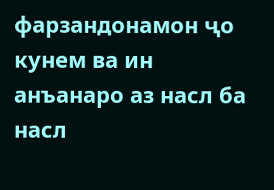фарзандонамон ҷо кунем ва ин анъанаро аз насл ба насл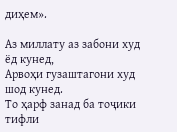диҳем».

Аз миллату аз забони худ ёд кунед,
Арвоҳи гузаштагони худ шод кунед.
То ҳарф занад ба тоҷики тифли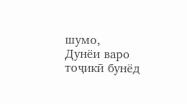шумо,
Дунёи варо тоҷикӣ бунёд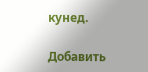кунед.

Добавить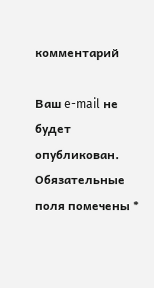комментарий

Ваш e-mail не будет опубликован. Обязательные поля помечены *